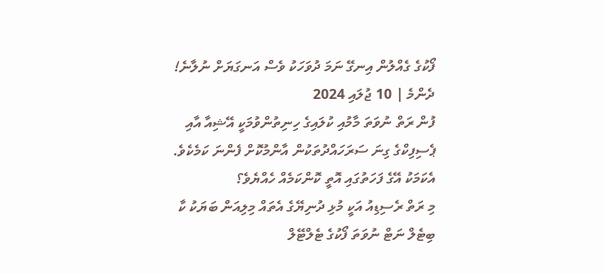ފޯކުގެ ގެއްލުން އިނގޭ ނަމަ ދުވަހަކު ވެސް އަނގަޔަށް ނުލާނެ!
ދެންމެ | 10 ޖުލައި 2024
ފުން ރަތް ނުވަތަ މާމުއި ކުލައިގެ ހިނިތުންވުމަކީ އޭޝިއާ އާއި ޕެސިފިކްގެ ގިނަ ސަރަހައްދުތަކުން އާންމުކޮށް ފެންނަ ކަމެކެވެ. އެކަމަކު އޭގެ ފަހަތުގައި އޮތީ ކޮންކަމެއް ހެއްޔެވެ؟
މި ރަތް ރެސިޑިއު އަކީ މުޅި ދުނިޔޭގެ އެތައް މިލިއަން ބަޔަކު ކާ ބިޓެލް ނަޓް ނުވަތަ ފޯކުގެ ޓެލްޓޭލް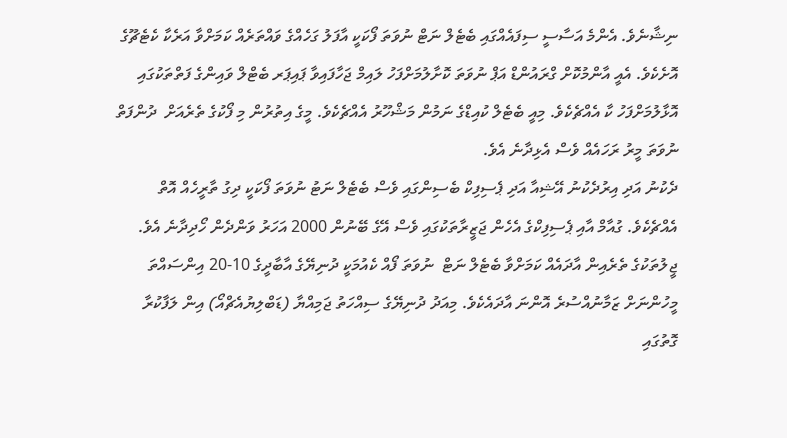ނިޝާނެވެ. އެންމެ އަސާސީ ސިފައެއްގައި ބެޓެލް ނަޓް ނުވަތަ ފޯކަކީ އާފަލު ގަހެއްގެ ވައްތަރެއް ކަމަށްވާ އަރެކާ ކެޓެޗޫގެ އޮށެކެވެ. އެއީ އާންމުކޮށް ގްރައުންޑް އަޕް ނުވަތަ ކޮށާލުމަށްފަހު ލައިމް ޖަހާފައިވާ ޕައިޕަރ ބެޓްލް ވައިންގެ ފަތްތަކުގައި އޮޅާލުމަށްފަހު ކާ އެއްޗެކެވެ. މިއީ ބެޓެލް ކުއިޑްގެ ނަމުން މަޝްހޫރު އެއްޗެކެވެ. މީގެ އިތުރުން މި ފޯކުގެ ތެރެއަށް  ދުންފަތް ނުވަތަ މީރު ރަހައެއް ވެސް އެޅިދާނެ އެވެ.
ދެކުނު އަދި އިރުދެކުނު އޭޝިއާ އަދި ޕެސިފިކް ބެސިންގައި ވެސް ބެޓެލް ނަޓު ނުވަތަ ފޯކަކީ ދިގު ތާރީހެއް އޮތް އެއްޗެކެވެ. ގުއާމް އާއި ޕެސިފިކްގެ އެހެން ޖަޒީރާތަކުގައި ވެސް އޭގެ ބޭނުން 2000 އަހަރު ވަންދެން ހޯދިދާނެ އެވެ. ޖީލުތަކުގެ ތެރެއިން އާދައެއް ކަމަށްވާ ބެޓެލް ނަޓް  ނުވަތަ ފޯއް ކެއުމަކީ ދުނިޔޭގެ އާބާދީގެ 10-20 އިންސައްތަ މީހުންނަށް ޒަމާނުއްސުރެ އޮންނަ އާދައެކެވެ. މިއަދު ދުނިޔޭގެ ސިއްހަތު ޖަމިއްޔާ (ޑަބްލިޔުއެޗްއޯ) އިން ލަފާކުރާ ގޮތުގައި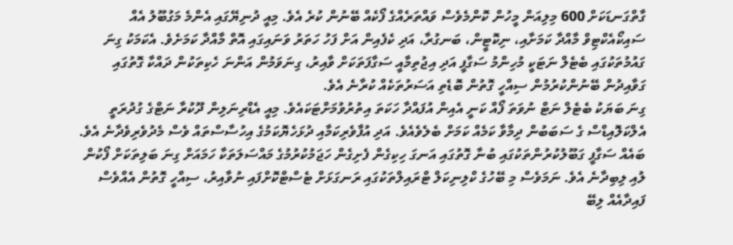ގާތްގަނޑަކަށް 600 މިލިއަން މީހުން ކޮންމެވެސް ވައްތަރެއްގެ ފޯކެއް ބޭނުން ކުރެ އެވެ. މިއީ ދުނިޔޭގައި އެންމެ މަގުބޫލު އެއް ސައިކޯއެކްޓިވް މާއްދާ ކަމަށާއި، ނިކޮޓީން، ބަނގުރާ، އަދި ކެފެއިން އަށް ފަހު ހަތަރު ވަނައިގައި އޮތް މާއްދާ ކަމަށެވެ. އެކަމަކު ގިނަ ގައުމުތަކުގައި ބެޓެލް ނަޓަކީ މުހިންމު ސަގާފީ އަދި އިޖުތިމާއީ ސަގާފަތަކަށް ވާއިރު، ގިނަވަމުން އަންނަ ހެކިތަކުން ދައްކާ ގޮތުގައި ގަވާއިދުން ބޭނުންކުރުމުން ސިއްހީ ގޮތުން ބޮޑެތި އަސަރުތަކެއް ކުރާނެ އެވެ.
ގިނަ ބަޔަކު ބެޓެލް ނަޓް ނުވަތަ ފޯއް ކަނީ އެއިން އުފައްދާ ހަކަތަ އިތުރުވުމަށްޓަކައެވެ. މިއީ އެޑްރިނަލިން ދޫކުރާ ނަޓްގެ ގުދުރަތީ އެލްކަލޮއިޑްސް ގެ ސަބަބުން ދިމާވާ ކަމެއް ކަމަށް ބެލެވެއެވެ. އަދި އުފާވެރިކަމާއި ދުޅަހެޔޮކަމުގެ އިހުސާސްތައް ވެސް މެދުވެރިވެދާނެ އެވެ.
ބައެއް ސަގާފީ ގަބޫލުކުރުންތަކުގައި ބުނާ ގޮތުގައި އަނގަ ހިކިގެން ފެށިގެން ހަޖަމުކުރުމުގެ މައްސަލަތަކާ ހަމައަށް ގިނަ ބަލިތަކަށް ފޯކުން ލުއި ލިބިދާނެ އެވެ. ނަމަވެސް މި ބޭހުގެ ކްލިނިކަލް ޓްރައިލްތަކުގައި ރަނގަޅަށް ޓެސްޓްކޮށްފައި ނުވާއިރު، ސިއްހީ ގޮތުން އެއްވެސް ފައިދާއެއް ލިބޭ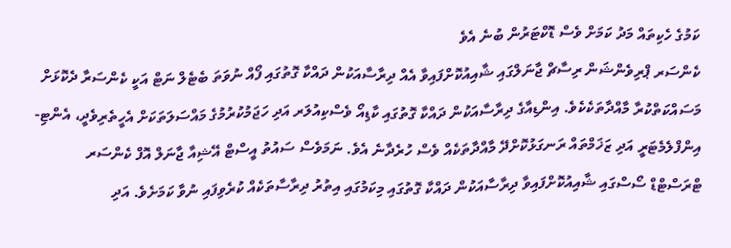ކަމުގެ ހެކިތައް މަދު ކަމަށް ވެސް ޑޮކްޓަރުން ބުނެ އެވެ
ކެންސަރ ޕްރިވެންޝަން ރިސާޗް ޖާނަލްގައި ޝާއިއުކޮށްފައިވާ އެއް ދިރާސާއަކުން ދައްކާ ގޮތުގައި ފޯއް ނުވަތަ ބެޓެލް ނަޓް އަކީ ކެންސަރާ ދެކޮޅަށް މަސައްކަތްކުރާ މާއްދާތަކެކެވެ. އިންޑިއާގެ ދިރާސާއަކުން ދައްކާ ގޮތުގައި ކާޑިއޯ ވެސްކިއުލަރ އަދި ހަޖަމުކުރުމުގެ މައްސަލަތަކަށް އެހީތެރިވެދީ، އެންޓި-އިންފްލެމެޓަރީ އަދި ޒަޚަމްތައް ރަނގަޅުކޮށްދޭ މާއްދާތަކެއް ވެސް ހުރެދާނެ އެވެ. ނަމަވެސް ސައުތު އީސްޓް އޭޝިއާ ޖާނަލް އޮފް ކެންސަރ ޓްރަސްޓްޑް ސޯސްގައި ޝާއިއުކޮށްފައިވާ ދިރާސާއަކުން ދައްކާ ގޮތުގައި މިކަމުގައި އިތުރު ދިރާސާތަކެއް ކުރެވިފައި ނުވާ ކަމަށެވެ. އަދި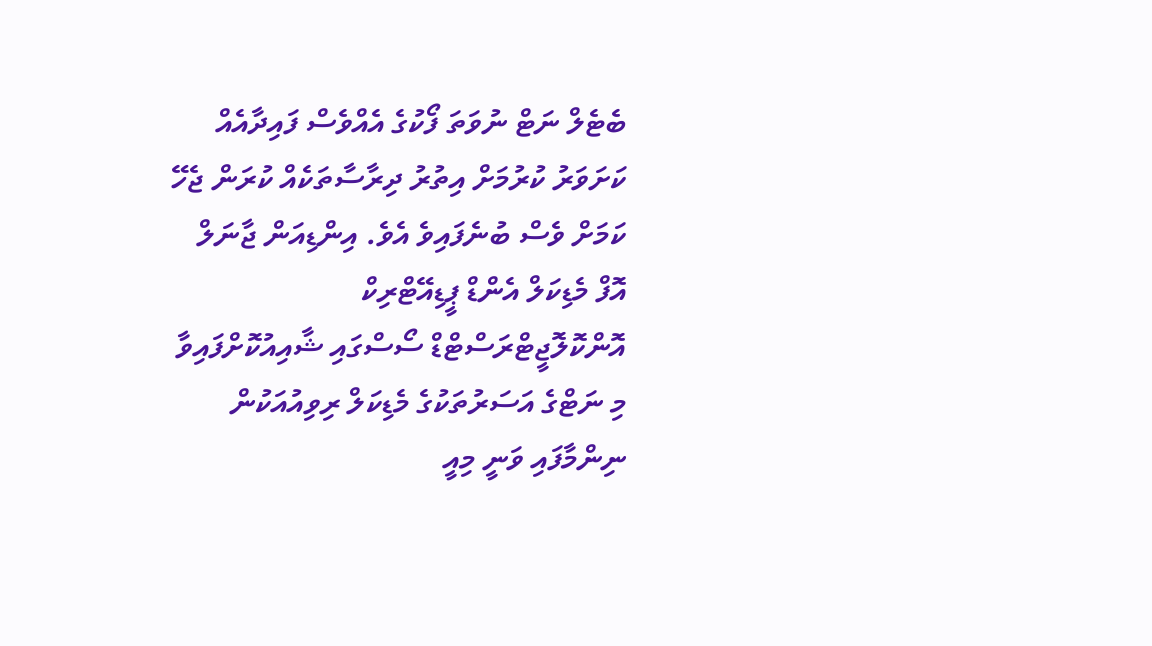ބެޓެލް ނަޓް ނުވަތަ ފޯކުގެ އެއްވެސް ފައިދާއެއް ކަށަވަރު ކުރުމަށް އިތުރު ދިރާސާތަކެއް ކުރަން ޖެހޭ ކަމަށް ވެސް ބުނެފައިވެ އެވެ. އިންޑިއަން ޖާނަލް އޮފް މެޑިކަލް އެންޑް ޕީޑިއޭޓްރިކް އޮންކޮލޮޖީޓްރަސްޓްޑް ސޯސްގައި ޝާއިއުކޮށްފައިވާ މި ނަޓްގެ އަސަރުތަކުގެ މެޑިކަލް ރިވިއުއަކުން ނިންމާފައި ވަނީ މިއީ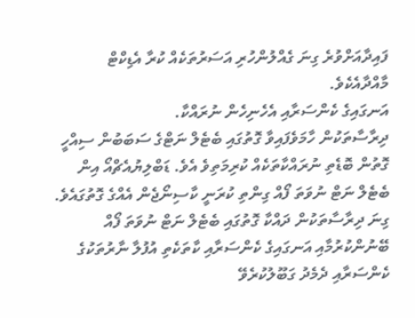ފައިދާއަށްވުރެ ގިނަ ގެއްލުންހުރި އަސަރުތަކެއް ކުރާ އެޑިކްޓް މާއްދާއެކެވެ.
އަނގައިގެ ކެންސަރާއި އެހެނިހެން ނުރައްކާ.
ދިރާސާތަކުން ހާމަވެފައިވާ ގޮތުގައި ބެޓެލް ނަޓްގެ ސަބަބުން ސިއްހީ ގޮތުން ބޮޑެތި ނުރައްކާތަކެއް ކުރިމަތިވެ އެވެ. ޑަބްލިޔުއެޗްއޯ އިން ބެޓެލް ނަޓް ނުވަތަ ފޯއް ގިންތި ކުރަނީ ކާސިނޯޖެން އެއްގެ ގޮތުގައެވެ. ގިނަ ދިރާސާތަކުން ދައްކާ ގޮތުގައި ބެޓެލް ނަޓް ނުވަތަ ފޯއް ބޭނުންކުރުމާއި އަނގައިގެ ކެންސަރާއި ކާތަކެތި އުފުލާ ނާރުތަކުގެ ކެންސަރާއި ދެމެދު ގަބޫލުކުރެވޭ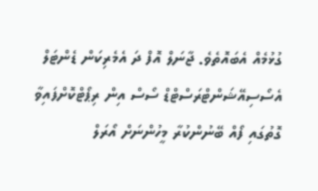ގުޅުމެއް އެބައޮތެވެ. ޖާނަލް އޮފް ދަ އެމެރިކަން ޑެންޓަލް އެސޯސިއޭޝަންޓްރަސްޓްޑް ސޯސް އިން ރިޕޯޓްކޮށްފައިވާ ގޮތުގައި ފޯއް ބޭނުންކުރާ މީހުންނަށް އޯރަލް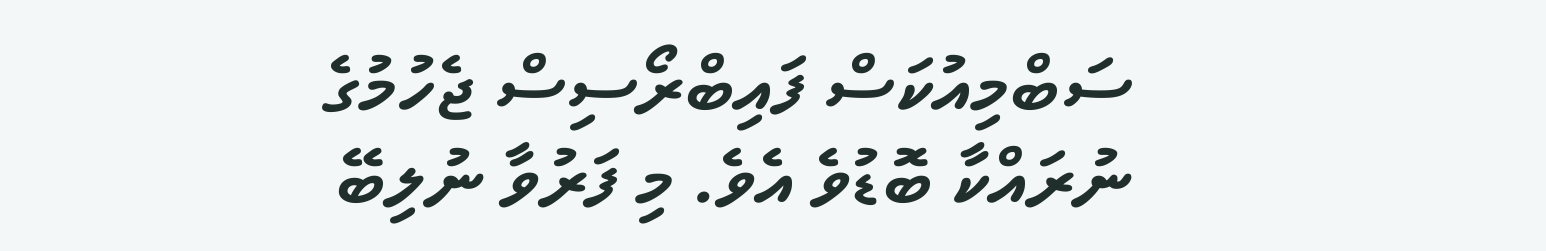ސަބްމިއުކަސް ފައިބްރޯސިސް ޖެހުމުގެ ނުރައްކާ ބޮޑުވެ އެވެ. މި ފަރުވާ ނުލިބޭ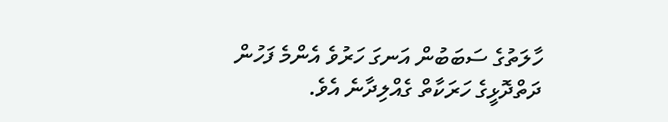ހާލަތުގެ ސަބަބުން އަނގަ ހަރުވެ އެންމެ ފަހުން ދަތްދޮޅީގެ ހަރަކާތް ގެއްލިދާނެ އެވެ.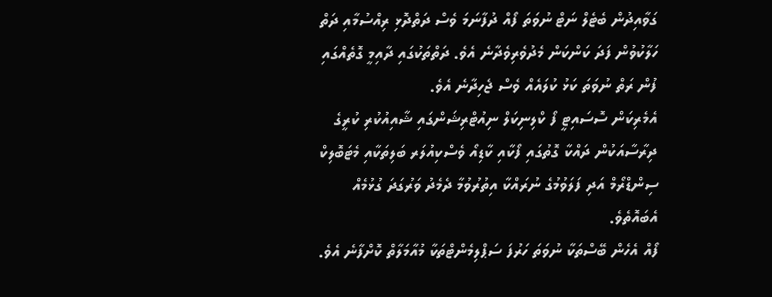ގަވާއިދުން ބެޓެލް ނަޓް ނުވަތަ ފޯއް ދުފާނަމަ ވެސް ދަތްދޮޅި ރިއްސުމާއި ދަތް ހަލާކުވުން ފަދަ ކަންކަން މެދުވެރިވެދާނެ އެވެ. ދަތްތަކުގައި ދާއިމީ ގޮތެއްގައި ފުން ރަތް ނުވަތަ ކަޅު ކުލައެއް ވެސް ޖެހިދާނެ އެވެ.
އެމެރިކަން ސޮސައިޓީ ފޯ ކްލިނިކަލް ނިއުޓްރިޝަންގައި ޝާއިއުކުރި ކުރީގެ ދިރާސާއަކުން ދައްކާ ގޮތުގައި ފޯކާއި ކާޑިއޯ ވެސްކިއުލަރ ބަލިތަކާއި މެޓަބޮލިކް ސިންޑްރޯމް އަދި ފަލަވުމުގެ ނުރައްކާ އިތުރުވުމާ ދެމެދު ވަރުގަދަ ގުޅުމެއް އެބައޮތެވެ.
ފޯއް އެހެން ބޭސްތަކާ ނުވަތަ ހަރުފަ ސަޕްލިމެންޓްތަކާ މުއާމަލާތް ކޮށްފާނެ އެވެ.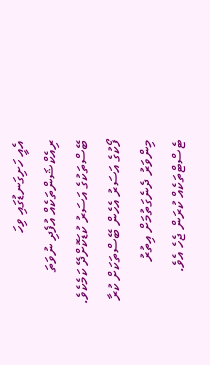އެއީ ހަށިގަނޑުގައި ވިހަ ރިއެކްޝަންތަކެއް އުފެދި ނުވަތަ ބޭސްތަކުގެ އަސަރު ކުޑަކޮށްދޭ ކަމެކެވެ. ފޯކުގެ އަސަރު އެހެން ބޭސްތަކަށް ކުރާ މިންވަރު ދެނެގަތުމަށް އިތުރު ޓެސްޓްތަކެއް ކުރަން ޖެހެ އެވެ.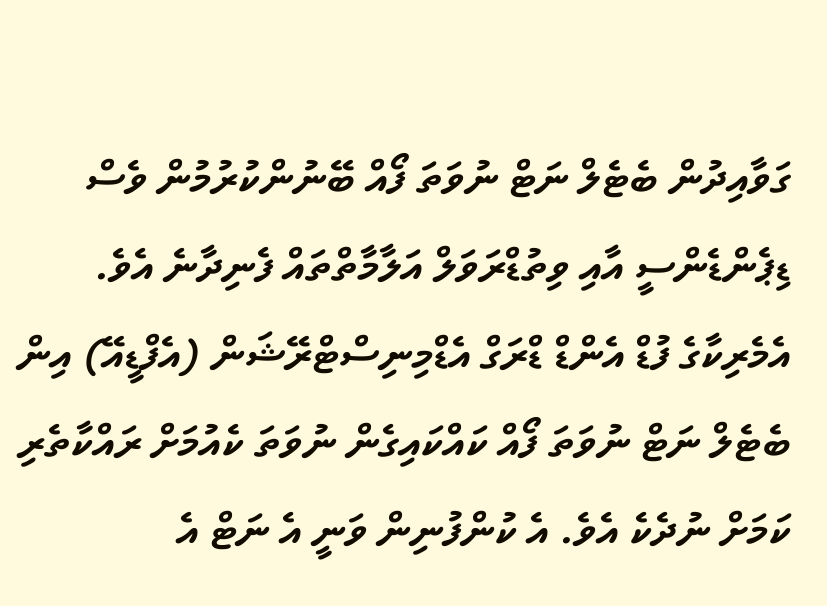ގަވާއިދުން ބެޓެލް ނަޓް ނުވަތަ ފޯއް ބޭނުންކުރުމުން ވެސް ޑިޕެންޑެންސީ އާއި ވިތުޑްރަވަލް އަލާމާތްތައް ފެނިދާނެ އެވެ.
އެމެރިކާގެ ފުޑް އެންޑް ޑްރަގް އެޑްމިނިސްޓްރޭޝަން (އެފްޑީއޭ) އިން ބެޓެލް ނަޓް ނުވަތަ ފޯއް ކައްކައިގެން ނުވަތަ ކެއުމަށް ރައްކާތެރި ކަމަށް ނުދެކެ އެވެ. އެ ކުންފުނިން ވަނީ އެ ނަޓް އެ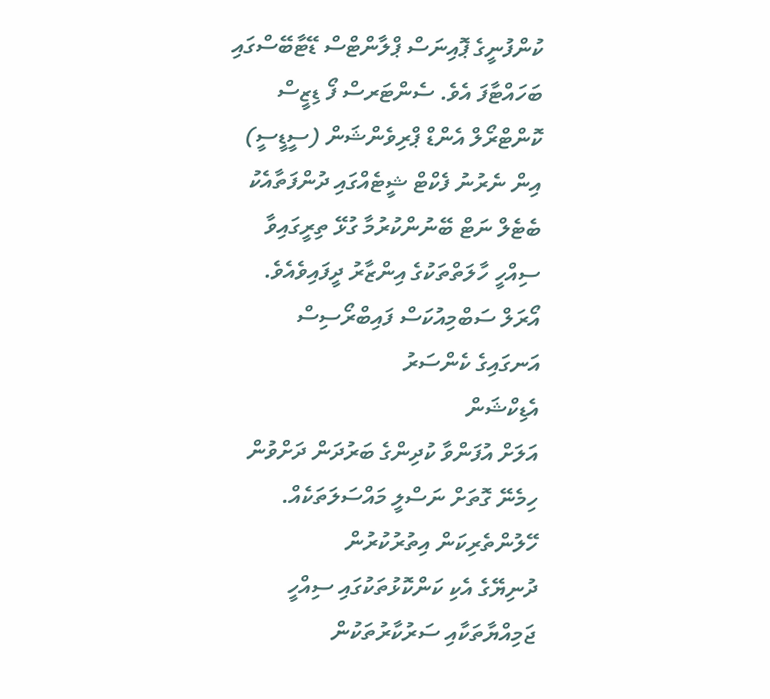ކުންފުނީގެ ޕޮއިނަސް ޕްލާންޓްސް ޑޭޓާބޭސްގައި ބަހައްޓާފަ އެވެ. ސެންޓަރސް ފޯ ޑިޒީސް ކޮންޓްރޯލް އެންޑް ޕްރިވެންޝަން (ސީޑީސީ) އިން ނެރުނު ފެކްޓް ޝީޓެއްގައި ދުންފަތާއެކު ބެޓެލް ނަޓް ބޭނުންކުރުމާ ގުޅޭ ތިރީގައިވާ ސިއްހީ ހާލަތްތަކުގެ އިންޒާރު ދީފައިވެއެވެ.
އޯރަލް ސަބްމިއުކަސް ފައިބްރޯސިސް
އަނގައިގެ ކެންސަރު
އެޑިކްޝަން
އަލަށް އުފަންވާ ކުދިންގެ ބަރުދަން ދަށްވުން ހިމެނޭ ގޮތަށް ނަސްލީ މައްސަލަތަކެއް.
ހޭލުންތެރިކަން އިތުރުކުރުން
ދުނިޔޭގެ އެކި ކަންކޮޅުތަކުގައި ސިއްހީ ޖަމިއްޔާތަކާއި ސަރުކާރުތަކުން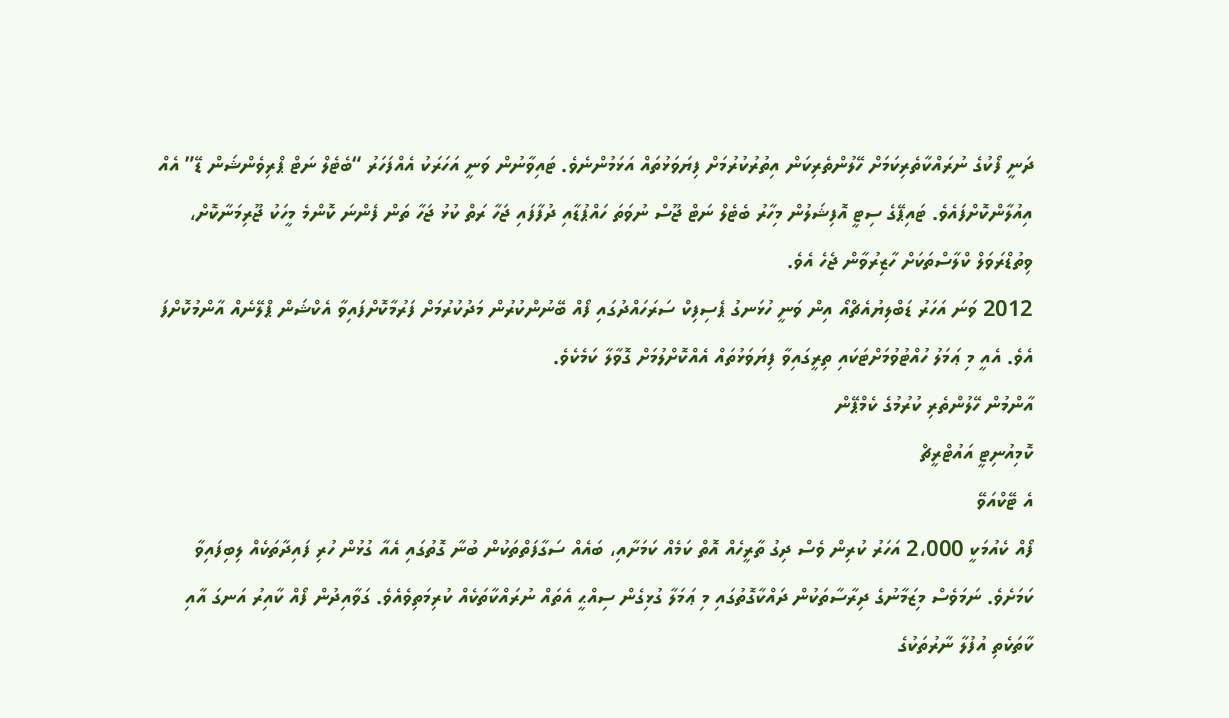ދަނީ ފޯކުގެ ނުރައްކާތެރިކަމަށް ހޭލުންތެރިކަން އިތުރުކުރުމަށް ފިޔަވަޅުތައް އަޅަމުންނެވެ. ޓައިވާނުން ވަނީ އަހަރަކު އެއްފަހަރު “ބެޓެލް ނަޓް ޕްރިވެންޝަން ޑޭ” އެއް އިއުލާންކޮށްފައެވެ. ޓައިޕޭގެ ސިޓީ އޮފިޝަލުން މިހާރު ބެޓެލް ނަޓް ޖޫސް ނުވަތަ ހައްޕުޑާއި ދުފާފައި ޖަހާ ރަތް ކުޅު ޖަހާ ތަން ފެންނަ ކޮންމެ މީހަކު ޖޫރިމަނާކޮށް، ވިތުޑްރަވަލް ކްލާސްތަކަށް ހާޒިރުވާން ޖެހެ އެވެ.
2012 ވަނަ އަހަރު ޑަބްލިޔުއެޗްއޯ އިން ވަނީ ހުޅަނގު ޕެސިފިކް ސަރަހައްދުގައި ފޯއް ބޭނުންކުރުން މަދުކުރުމަށް ފަރުމާކޮށްފައިވާ އެކްޝަން ޕްލޭނެއް އާންމުކޮށްފަ އެވެ. އެއީ މި ޢަމަލު ހުއްޓުވުމަށްޓަކައި ތިރީގައިވާ ފިޔަވަޅުތައް އެއްކޮށްލުމަށް ގޮވާލާ ކަމެކެވެ.
އާންމުން ހޭލުންތެރި ކުރުމުގެ ކެމްޕޭން
ކޮމިއުނިޓީ އައުޓްރީޗް
އެ ޓޭކްއަވޭ
ފޯއް ކެއުމަކީ 2،000 އަހަރު ކުރިން ވެސް ދިގު ތާރީހެއް އޮތް ކަމެއް ކަމަށާއި، ބައެއް ސަގާފަތްތަކުން ބުނާ ގޮތުގައި އެއާ ގުޅުން ހުރި ފައިދާތަކެއް ލިބިފައިވާ ކަމަށެވެ. ނަމަވެސް މިޒަމާނުގެ ދިރާސާތަކުން ދައްކާގޮތުގައި މި ޢަމަލާ ގުޅިގެން ސިއްޙީ އެތައް ނުރައްކާތަކެއް ކުރިމަތިވެއެވެ. ގަވާއިދުން ފޯއް ކާއިރު އަނގަ އާއި ކާތަކެތި އުފުލާ ނާރުތަކުގެ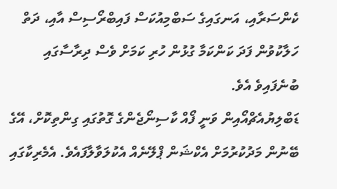ކެންސަރާއި، އަނގައިގެ ސަބްމިއުކަސް ފައިބްރޯސިސް އާއި، ދަތް ހަލާކުވުން ފަދަ ކަންކަމާ ގުޅުން ހުރި ކަމަށް ވެސް ދިރާސާގައި ބުނެފައިވެ އެވެ.
ޑަބްލިޔުއެޗްއޯއިން ވަނީ ފޯއް ކާސިނޯޖެންގެ ގޮތުގައި ގިންތިކޮށް، އޭގެ ބޭނުން މަދުކުރުމަށް އެކްޝަން ޕްލޭނެއް އެކުލަވާލާފައެވެ. އެމެރިކާގައި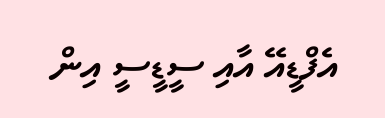އެފްޑީއޭ އާއި ސީޑީސީ އިން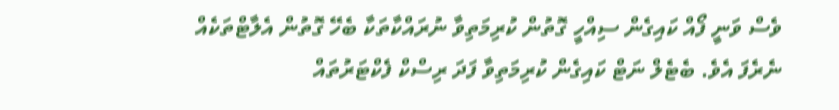ވެސް ވަނީ ފޯއް ކައިގެން ސިއްހީ ގޮތުން ކުރިމަތިވާ ނުރައްކާތަކާ ބެހޭ ގޮތުން އެލާޓްތަކެއް ނެރެފަ އެވެ. ބެޓެލް ނަޓް ކައިގެން ކުރިމަތިވާ ފަދަ ރިސްކް ފެކްޓަރުތައް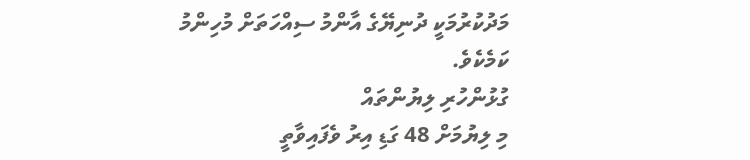މަދުކުރުމަކީ ދުނިޔޭގެ އާންމު ސިއްހަތަށް މުހިންމު ކަމެކެވެ.
ގުޅުންހުރި ލިޔުންތައް
މި ލިޔުމަށް 48 ގަޑި އިރު ވެފައިވާތީ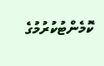ކޮމެންޓުކުރުމުގެ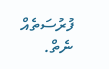ފުރުސަތެއް ނެތް.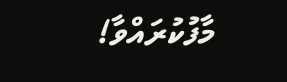މާފުކުރައްވާ!